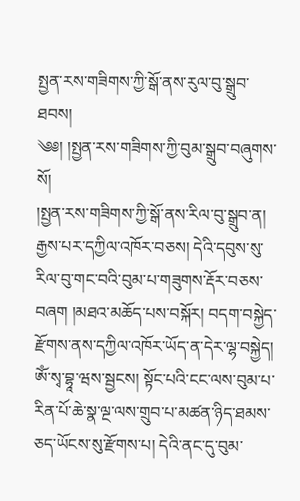སྤྱན་རས་གཟིགས་ཀྱི་སྒོ་ནས་རུལ་བུ་སྒྲུབ་ཐབས།
༄༅། །སྤྱན་རས་གཟིགས་ཀྱི་བུམ་སྒྲུབ་བཞུགས་སོ།
།སྤྱན་རས་གཟིགས་ཀྱི་སྒོ་ནས་རིལ་བུ་སྒྲུབ་ན། རྒྱས་པར་དཀྱིལ་འཁོར་བཅས། དེའི་དབུས་སུ་རིལ་བུ་གང་བའི་བུམ་པ་གཟུགས་རྡོར་བཅས་བཞག །མཐའ་མཆོད་པས་བསྐོར། བདག་བསྐྱེད་རྫོགས་ནས་དཀྱིལ་འཁོར་ཡོད་ན་དེར་ལྷ་བསྐྱེད། ཨོཾ་སྭ་བྷཱ་ཝས་སྦྱངས། སྟོང་པའི་ངང་ལས་བུམ་པ་རིན་པོ་ཆེ་སྣ་ལྔ་ལས་གྲུབ་པ་མཚན་ཉིད་ཐམས་ཅད་ཡོངས་སུ་རྫོགས་པ། དེའི་ནང་དུ་བུམ་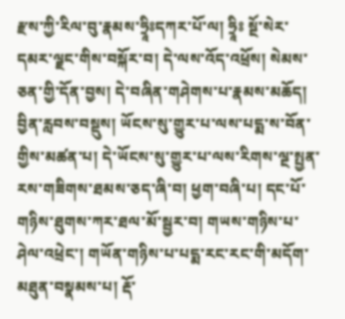རྫས་ཀྱི་རིལ་བུ་རྣམས་ཧྲཱིཿདཀར་པོ་ལ། ཧྲཱིཿ སྔོ་སེར་དམར་ལྗང་གིས་བསྐོར་བ། དེ་ལས་འོད་འཕྲོས། སེམས་ཅན་གྱི་དོན་བྱས། དེ་བཞིན་གཤེགས་པ་རྣམས་མཆོད། བྱིན་རླབས་བསྡུས། ཡོངས་སུ་གྱུར་པ་ལས་པདྨ་ས་བོན་གྱིས་མཚན་པ། དེ་ཡོངས་སུ་གྱུར་པ་ལས་རིགས་ལྔ་སྤྱན་རས་གཟིགས་ཐམས་ཅད་ཞི་བ། ཕྱག་བཞི་པ། དང་པོ་གཉིས་ཐུགས་ཀར་ཐལ་མོ་སྦྱར་བ། གཡས་གཉིས་པ་ཤེལ་འཕྲེང་། གཡོན་གཉིས་པ་པདྨ་རང་རང་གི་མདོག་མཐུན་བསྣམས་པ། རྡོ་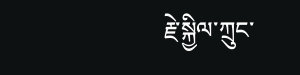རྗེ་སྐྱིལ་ཀྲུང་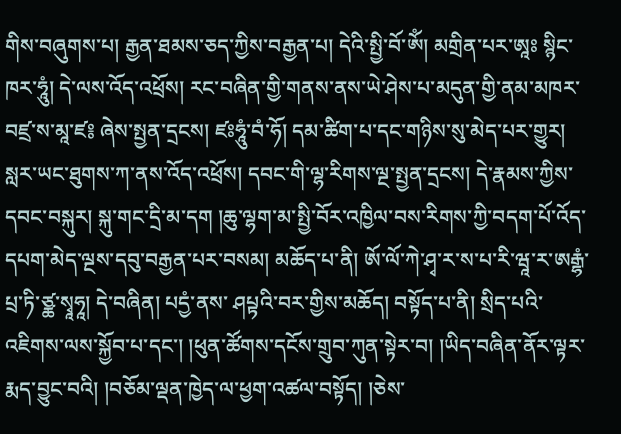གིས་བཞུགས་པ། རྒྱན་ཐམས་ཅད་ཀྱིས་བརྒྱན་པ། དེའི་སྤྱི་བོ་ཨོཾ། མགྲིན་པར་ཨཱཿ སྙིང་ཁར་ཧཱུཾ། དེ་ལས་འོད་འཕྲོས། རང་བཞིན་གྱི་གནས་ནས་ཡེ་ཤེས་པ་མདུན་གྱི་ནམ་མཁར་བཛྲ་ས་མཱ་ཛ༔ ཞེས་སྤྱན་དྲངས། ཛཿཧཱུཾ་བཾ་ཧོ། དམ་ཚིག་པ་དང་གཉིས་སུ་མེད་པར་གྱུར། སླར་ཡང་ཐུགས་ཀ་ནས་འོད་འཕྲོས། དབང་གི་ལྷ་རིགས་ལྔ་སྤྱན་དྲངས། དེ་རྣམས་ཀྱིས་དབང་བསྐུར། སྐུ་གང་དྲི་མ་དག །ཆུ་ལྷག་མ་སྤྱི་བོར་འཁྱིལ་བས་རིགས་ཀྱི་བདག་པོ་འོད་དཔག་མེད་ལྔས་དབུ་བརྒྱན་པར་བསམ། མཆོད་པ་ནི། ཨོ་ལོ་ཀེ་ཤྭ་ར་ས་པ་རི་ཝཱ་ར་ཨརྒྷཾ་པྲ་ཏི་ཙྪ་སྭཱཧཱ། དེ་བཞིན། པདྱཾ་ནས་ ཤཔྟའི་བར་གྱིས་མཆོད། བསྟོད་པ་ནི། སྲིད་པའི་འཇིགས་ལས་སྐྱོབ་པ་དང་། །ཕུན་ཚོགས་དངོས་གྲུབ་ཀུན་སྟེར་བ། །ཡིད་བཞིན་ནོར་ལྟར་རྨད་བྱུང་བའི། །བཅོམ་ལྡན་ཁྱེད་ལ་ཕྱག་འཚལ་བསྟོད། །ཅེས་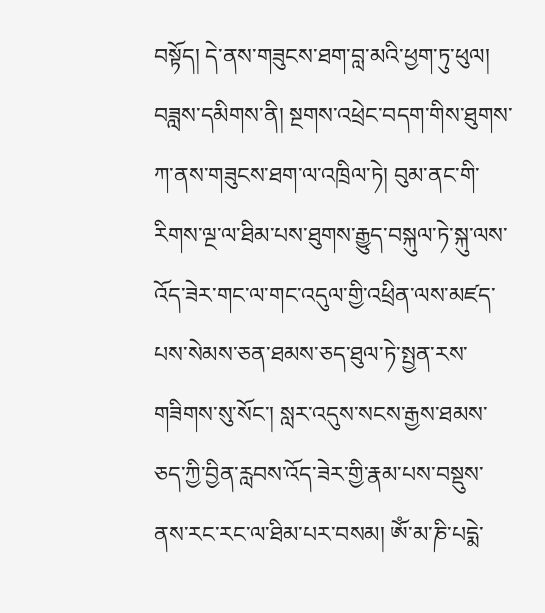བསྟོད། དེ་ནས་གཟུངས་ཐག་བླ་མའི་ཕྱག་ཏུ་ཕུལ། བཟླས་དམིགས་ནི། སྔགས་འཕྲེང་བདག་གིས་ཐུགས་ཀ་ནས་གཟུངས་ཐག་ལ་འཁྲིལ་ཏེ། བུམ་ནང་གི་རིགས་ལྔ་ལ་ཐིམ་པས་ཐུགས་རྒྱུད་བསྐུལ་ཏེ་སྐུ་ལས་འོད་ཟེར་གང་ལ་གང་འདུལ་གྱི་འཕྲིན་ལས་མཛད་པས་སེམས་ཅན་ཐམས་ཅད་ཐུལ་ཏེ་སྤྱན་རས་གཟིགས་སུ་སོང་། སླར་འདུས་སངས་རྒྱས་ཐམས་ཅད་ཀྱི་བྱིན་རླབས་འོད་ཟེར་གྱི་རྣམ་པས་བསྡུས་ནས་རང་རང་ལ་ཐིམ་པར་བསམ། ཨོཾ་མ་ཎི་པདྨེ་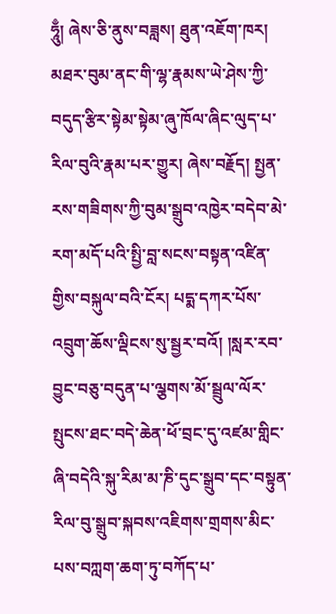ཧཱུྃ། ཞེས་ཅི་ནུས་བཟླས། ཐུན་འཇོག་ཁར། མཐར་བུམ་ནང་གི་ལྷ་རྣམས་ཡེ་ཤེས་ཀྱི་བདུད་རྩིར་སྟེམ་སྟེམ་ཞུ་ཁོལ་ཞིང་ལུད་པ་རིལ་བུའི་རྣམ་པར་གྱུར། ཞེས་བརྗོད། སྤྱན་རས་གཟིགས་ཀྱི་བུམ་སྒྲུབ་འཁྱེར་བདེབ་མེ་རག་མདོ་པའི་སྤྱི་བླ་སངས་བསྟན་འཛིན་གྱིས་བསྐུལ་བའི་ངོར། པདྨ་དཀར་པོས་འབྲུག་ཆོས་ལྡིངས་སུ་སྦྱར་བའོ། །སླར་རབ་བྱུང་བཅུ་བདུན་པ་ལྕགས་མོ་སྦྲུལ་ལོར་སྤུངས་ཐང་བདེ་ཆེན་ཕོ་བྲང་དུ་འཛམ་གླིང་ཞི་བདེའི་སྐུ་རིམ་མ་ཎི་དུང་སྒྲུབ་དང་བསྟུན་རིལ་བུ་སྒྲུབ་སྐབས་འཇིགས་གྲགས་མིང་པས་བཀླག་ཆག་ཏུ་བཀོད་པ་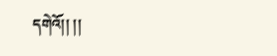དགེའོ།། །།